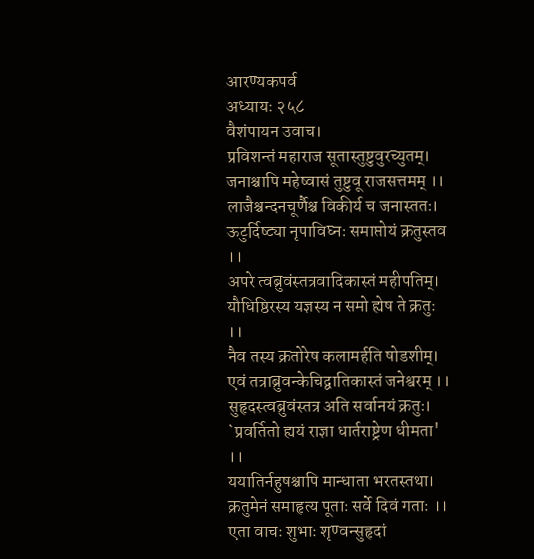आरण्यकपर्व
अध्यायः २५८
वैशंपायन उवाच।
प्रविशन्तं महाराज सूतास्तुष्टुवुरच्युतम्।
जनाश्चापि महेष्वासं तुष्टुवू राजसत्तमम् ।।
लाजैश्चन्दनचूर्णैश्च विकीर्य च जनास्ततः।
ऊटुर्दिष्ट्या नृपाविघ्नः समाप्तोयं क्रतुस्तव ।।
अपरे त्वब्रुवंस्तत्रवादिकास्तं महीपतिम्।
यौधिष्ठिरस्य यज्ञस्य न समो ह्येष ते क्रतुः ।।
नैव तस्य क्रतोरेष कलामर्हति षोडशीम्।
एवं तत्राब्रुवन्केचिद्वातिकास्तं जनेश्वरम् ।।
सुहृदस्त्वब्रुवंस्तत्र अति सर्वानयं क्रतुः।
`प्रवर्तितो ह्ययं राज्ञा धार्तराष्ट्रेण धीमता' ।।
ययातिर्नहुषश्चापि मान्धाता भरतस्तथा।
क्रतुमेनं समाहृत्य पूताः सर्वे दिवं गताः ।।
एता वाचः शुभाः शृण्वन्सुहृदां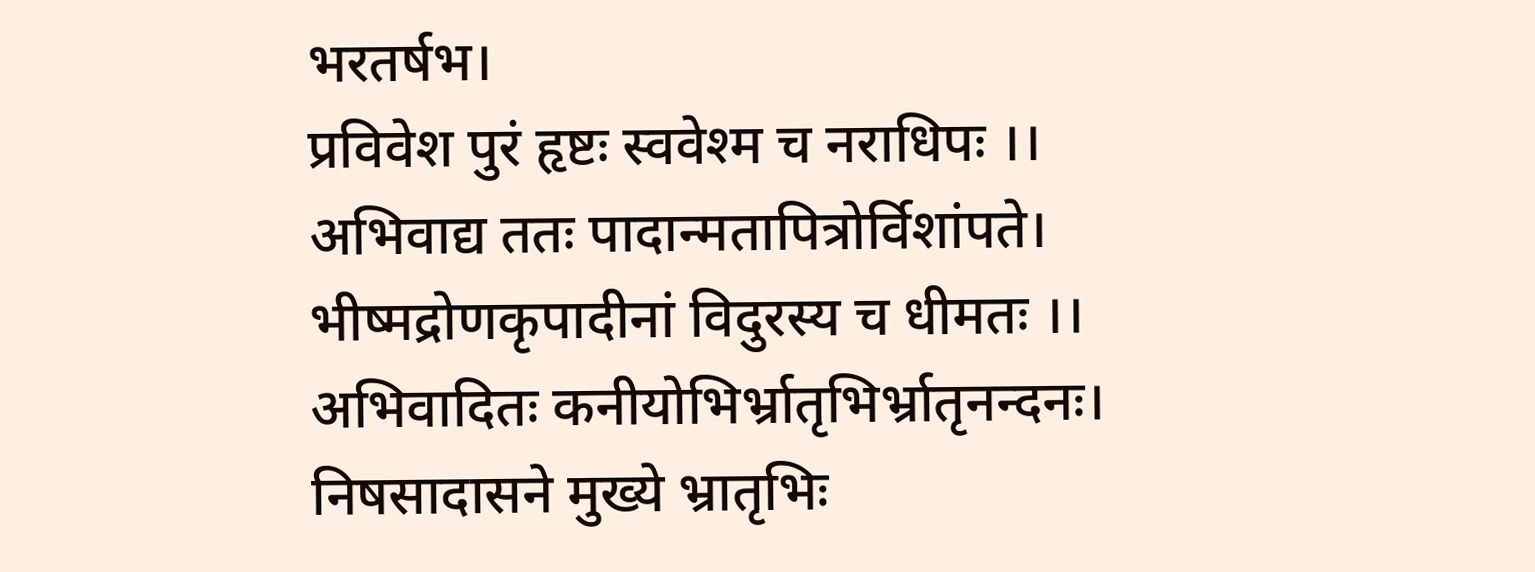भरतर्षभ।
प्रविवेश पुरं हृष्टः स्ववेश्म च नराधिपः ।।
अभिवाद्य ततः पादान्मतापित्रोर्विशांपते।
भीष्मद्रोणकृपादीनां विदुरस्य च धीमतः ।।
अभिवादितः कनीयोभिर्भ्रातृभिर्भ्रातृनन्दनः।
निषसादासने मुख्ये भ्रातृभिः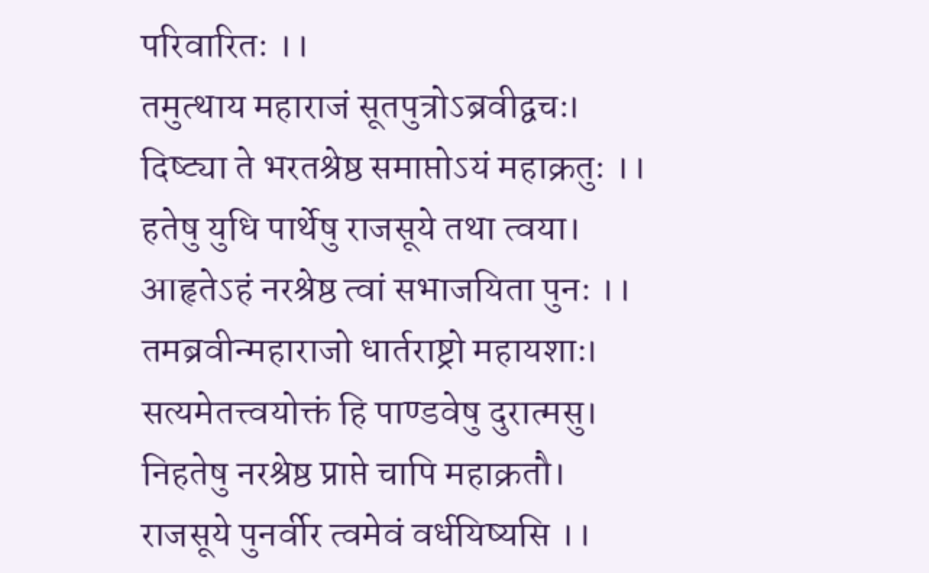परिवारितः ।।
तमुत्थाय महाराजं सूतपुत्रोऽब्रवीद्वचः।
दिष्ट्या ते भरतश्रेष्ठ समाप्तोऽयं महाक्रतुः ।।
हतेषु युधि पार्थेषु राजसूये तथा त्वया।
आहृतेऽहं नरश्रेष्ठ त्वां सभाजयिता पुनः ।।
तमब्रवीन्महाराजो धार्तराष्ट्रो महायशाः।
सत्यमेतत्त्वयोक्तं हि पाण्डवेषु दुरात्मसु।
निहतेषु नरश्रेष्ठ प्राप्ते चापि महाक्रतौ।
राजसूये पुनर्वीर त्वमेवं वर्धयिष्यसि ।।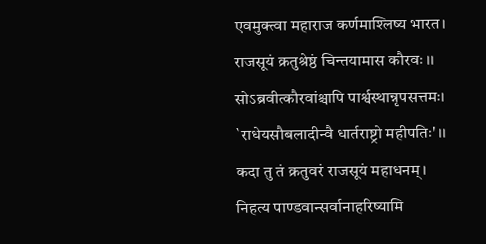एवमुक्त्वा महाराज कर्णमाश्लिष्य भारत।
राजसूयं क्रतुश्रेष्ठं चिन्तयामास कौरवः ।।
सोऽब्रवीत्कौरवांश्चापि पार्श्वस्थान्नृपसत्तमः।
`राधेयसौबलादीन्वै धार्तराष्ट्रो महीपतिः' ।।
कदा तु तं क्रतुवरं राजसूयं महाधनम्।
निहत्य पाण्डवान्सर्वानाहरिष्यामि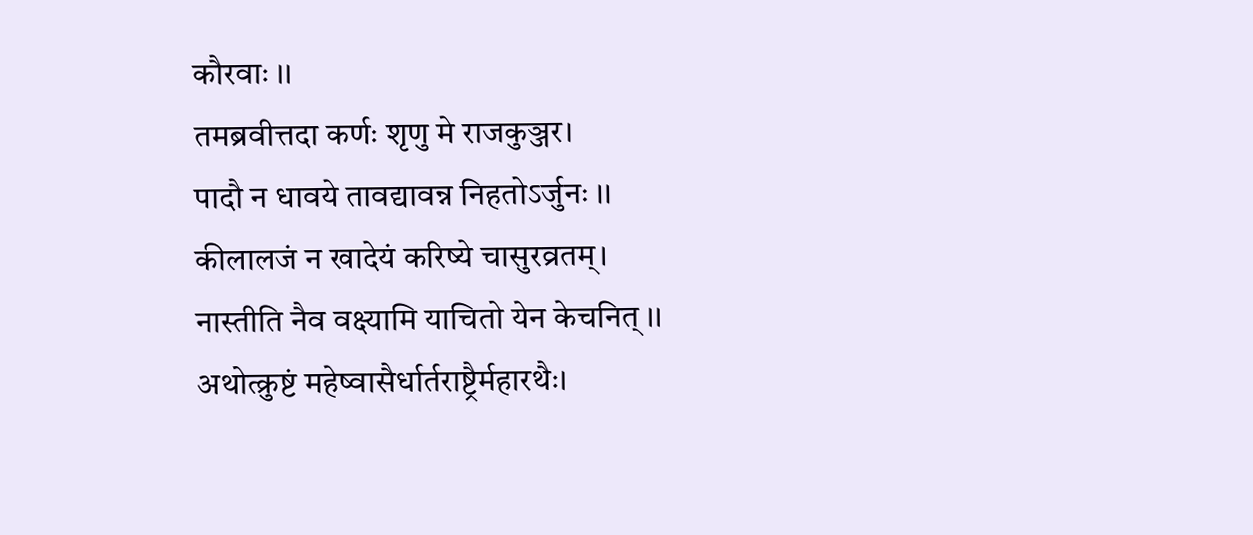कौरवाः ।।
तमब्रवीत्तदा कर्णः शृणु मे राजकुञ्जर।
पादौ न धावये तावद्यावन्न निहतोऽर्जुनः ।।
कीलालजं न खादेयं करिष्ये चासुरव्रतम्।
नास्तीति नैव वक्ष्यामि याचितो येन केचनित् ।।
अथोत्क्रुष्टं महेष्वासैर्धार्तराष्ट्रैर्महारथैः।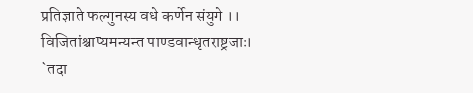प्रतिज्ञाते फल्गुनस्य वधे कर्णेन संयुगे ।।
विजितांश्चाप्यमन्यन्त पाण्डवान्धृतराष्ट्रजाः।
`तदा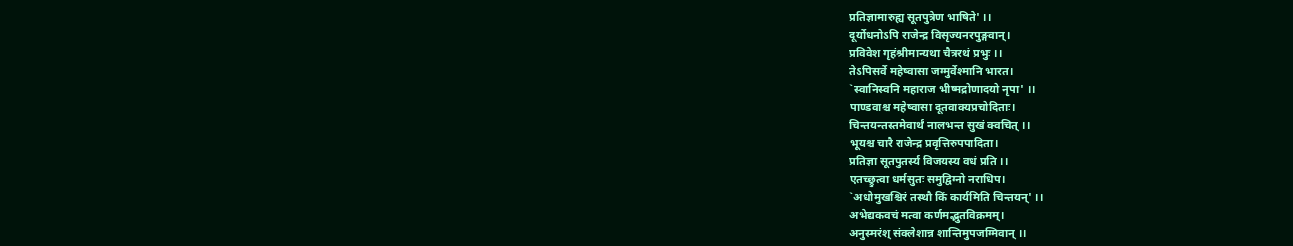प्रतिज्ञामारुह्य सूतपुत्रेण भाषिते' ।।
दूर्योधनोऽपि राजेन्द्र विसृज्यनरपुङ्गवान्।
प्रविवेश गृहंश्रीमान्यथा चैत्ररथं प्रभुः ।।
तेऽपिसर्वे महेष्वासा जग्मुर्वेश्मानि भारत।
`स्वानिस्वनि महाराज भीष्मद्रोणादयो नृपा' ।।
पाण्डवाश्च महेष्वासा दूतवाक्यप्रचोदिताः।
चिन्तयन्तस्तमेवार्थं नालभन्त सुखं क्वचित् ।।
भूयश्च चारै राजेन्द्र प्रवृत्तिरुपपादिता।
प्रतिज्ञा सूतपुतर्स्य विजयस्य वधं प्रति ।।
एतच्छ्रुत्वा धर्मसुतः समुद्विग्नो नराधिप।
`अधोमुखश्चिरं तस्थौ किं कार्यमिति चिन्तयन्' ।।
अभेद्यकवचं मत्वा कर्णमद्भुतविक्रमम्।
अनुस्मरंश् संक्लेशान्न शान्तिमुपजग्मिवान् ।।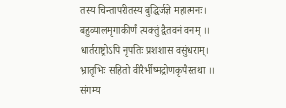तस्य चिन्तापरीतस्य बुद्धिर्जज्ञे महात्मनः।
बहुव्यालमृगाकीर्णं त्यक्तुं द्वैतवनं वनम् ।।
धार्तराष्ट्रोऽपि नृपतिः प्रशशास वसुंधराम्।
भ्रातृभिः सहितो वीरैर्भीष्मद्रोणकृपैस्तथा ।।
संगम्य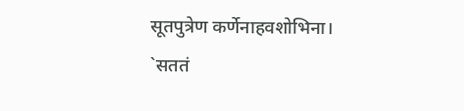सूतपुत्रेण कर्णेनाहवशोभिना।
`सततं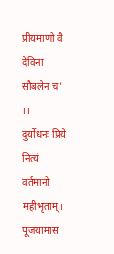प्रीयमाणो वै देविना सौबलेन च' ।।
दुर्योधनः प्रिये नित्यं वर्तमानो महीभृताम्।
पूजयामास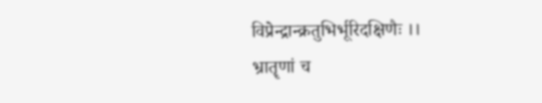विप्रेन्द्रान्क्रतुभिर्भूरिदक्षिणैः ।।
भ्रातॄणां च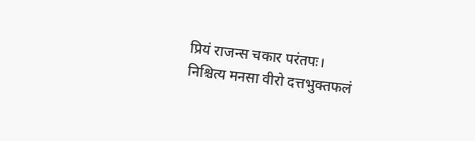प्रियं राजन्स चकार परंतपः।
निश्चित्य मनसा वीरो दत्तभुक्तफलं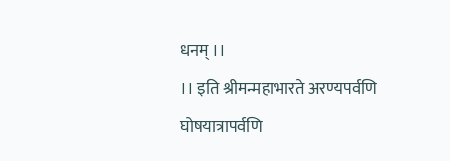धनम् ।।
।। इति श्रीमन्महाभारते अरण्यपर्वणि
घोषयात्रापर्वणि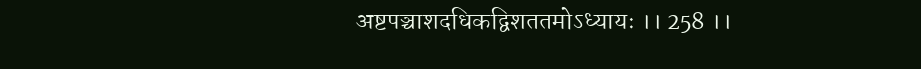अष्टपञ्चाशदधिकद्विशततमोऽध्यायः ।। 258 ।।